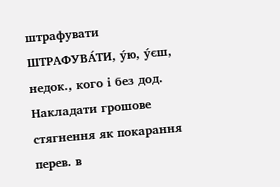штрафувати
ШТРАФУВА́ТИ, у́ю, у́єш, недок., кого і без дод.
Накладати грошове стягнення як покарання перев. в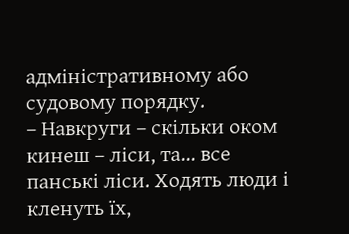адміністративному або судовому порядку.
– Навкруги – скільки оком кинеш – ліси, та... все панські ліси. Ходять люди і кленуть їх,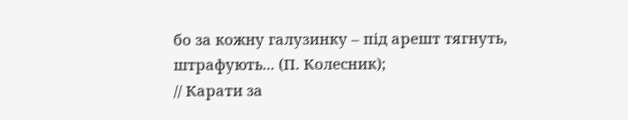бо за кожну галузинку – під арешт тягнуть, штрафують... (П. Колесник);
// Карати за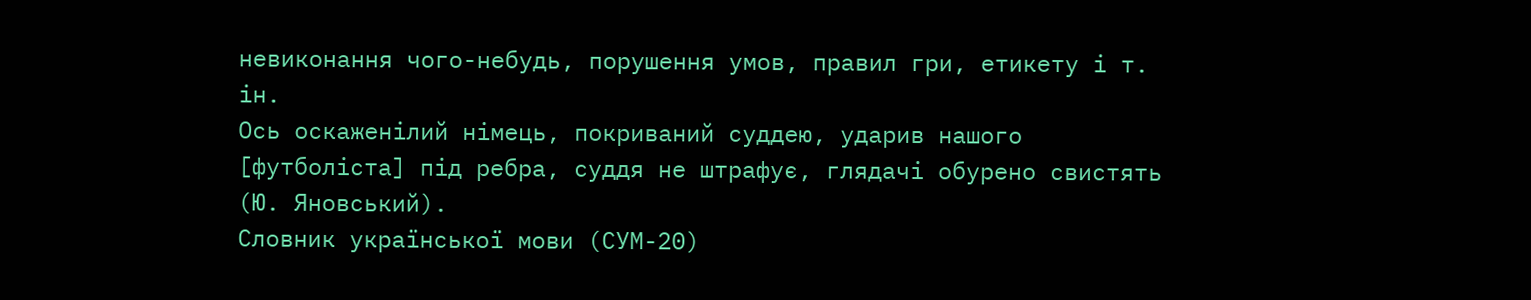невиконання чого-небудь, порушення умов, правил гри, етикету і т. ін.
Ось оскаженілий німець, покриваний суддею, ударив нашого [футболіста] під ребра, суддя не штрафує, глядачі обурено свистять (Ю. Яновський).
Словник української мови (СУМ-20)